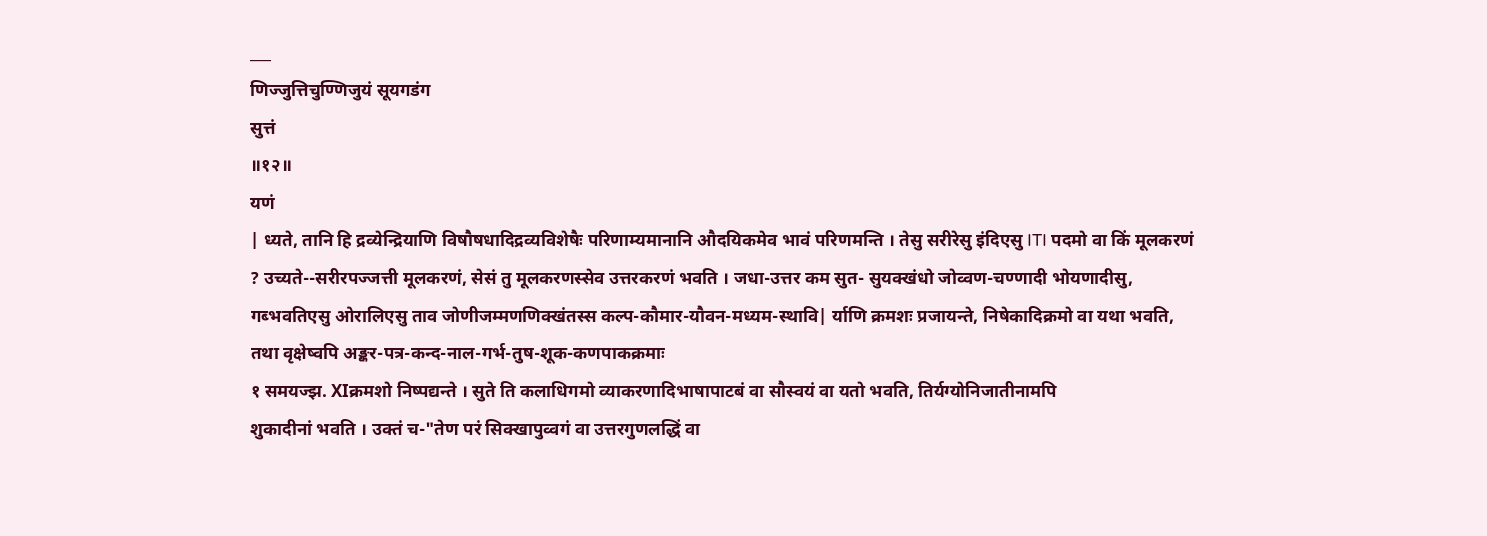___
णिज्जुत्तिचुण्णिजुयं सूयगडंग
सुत्तं
॥१२॥
यणं
| ध्यते, तानि हि द्रव्येन्द्रियाणि विषौषधादिद्रव्यविशेषैः परिणाम्यमानानि औदयिकमेव भावं परिणमन्ति । तेसु सरीरेसु इंदिएसु ITI पदमो वा किं मूलकरणं ? उच्यते--सरीरपज्जत्ती मूलकरणं, सेसं तु मूलकरणस्सेव उत्तरकरणं भवति । जधा-उत्तर कम सुत- सुयक्खंधो जोव्वण-चण्णादी भोयणादीसु, गब्भवतिएसु ओरालिएसु ताव जोणीजम्मणणिक्खंतस्स कल्प-कौमार-यौवन-मध्यम-स्थावि| र्याणि क्रमशः प्रजायन्ते, निषेकादिक्रमो वा यथा भवति, तथा वृक्षेष्वपि अङ्कर-पत्र-कन्द-नाल-गर्भ-तुष-शूक-कणपाकक्रमाः
१ समयज्झ. XIक्रमशो निष्पद्यन्ते । सुते ति कलाधिगमो व्याकरणादिभाषापाटबं वा सौस्वयं वा यतो भवति, तिर्यग्योनिजातीनामपि
शुकादीनां भवति । उक्तं च-"तेण परं सिक्खापुव्वगं वा उत्तरगुणलद्धिं वा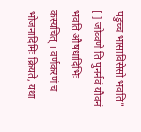पडुच्च भासाविसेसो भवति" [ ] जोव्वणे ति पुनर्नवं यौवनं भवति औषधादिभिः कस्यचित् । वर्णकरणं च भोजनादिमिः क्रियते, यथा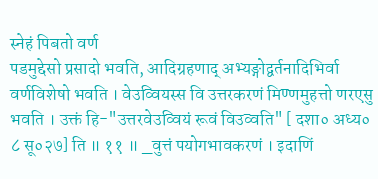स्नेहं पिबतो वर्ण
पडमुद्देसो प्रसादो भवति, आदिग्रहणाद् अभ्यङ्गोद्वर्तनादिभिर्वा वर्णविशेषो भवति । वेउव्वियस्स वि उत्तरकरणं मिण्णमुहत्तो णरएसु भवति । उक्तं हि-"उत्तरवेउव्वियं रूवं विउव्वति" [ दशा० अध्य० ८ सू०२७] ति ॥ ११ ॥ _वुत्तं पयोगभावकरणं । इदाणिं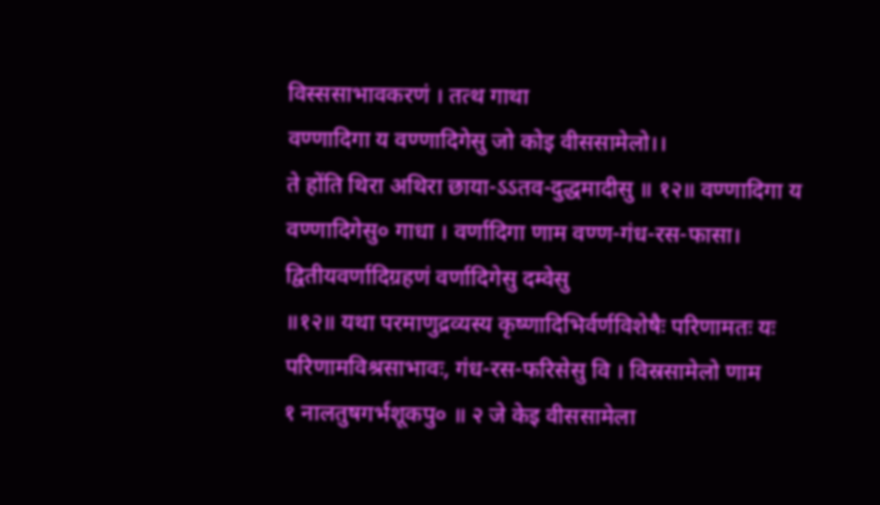विस्ससाभावकरणं । तत्थ गाथा
वण्णादिगा य वण्णादिगेसु जो कोइ वीससामेलो।।
ते होंति थिरा अथिरा छाया-ऽऽतव-दुद्धमादीसु ॥ १२॥ वण्णादिगा य वण्णादिगेसु० गाधा । वर्णादिगा णाम वण्ण-गंध-रस-फासा। द्वितीयवर्णादिग्रहणं वर्णादिगेसु दम्वेसु
॥१२॥ यथा परमाणुद्रव्यस्य कृष्णादिभिर्वर्णविशेषैः परिणामतः यः परिणामविश्रसाभावः, गंध-रस-फरिसेसु वि । विस्रसामेलो णाम
१ नालतुषगर्भशूकपु० ॥ २ जे केइ वीससामेला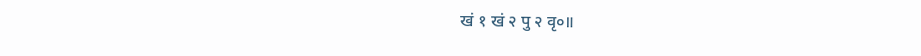खं १ खं २ पु २ वृ०॥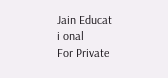Jain Educat
i onal
For Private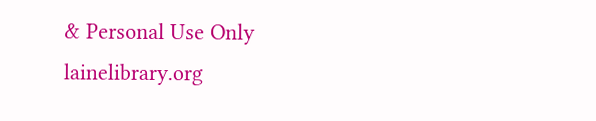& Personal Use Only
lainelibrary.org